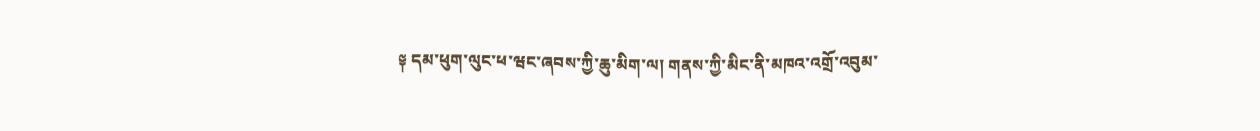༈ དམ་ཕུག་ལུང་ཕ་ཝང་ཞབས་ཀྱི་ཆུ་མིག་ལ། གནས་ཀྱི་མིང་ནི་མཁའ་འགྲོ་འབུམ་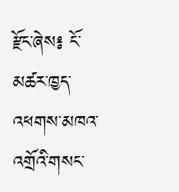རྫོང་ཞེས༔ ངོ་མཚར་ཁྱད་འཕགས་མཁའ་འགྲོའི་གསང་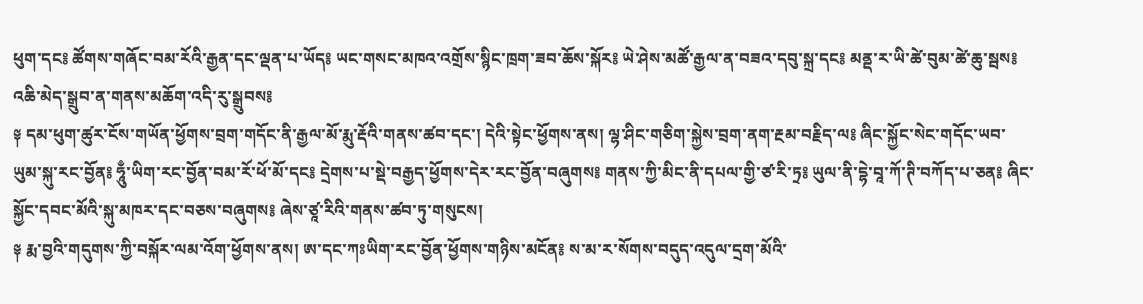ཕུག་དང༔ ཚོགས་གཞོང་བམ་རོའི་རྒྱན་དང་ལྡན་པ་ཡོད༔ ཡང་གསང་མཁའ་འགྲོས་སྙིང་ཁྲག་ཟབ་ཆོས་སྐོར༔ ཡེ་ཤེས་མཚོ་རྒྱལ་ན་བཟའ་དབུ་སྐྲ་དང༔ མནྡ་ར་ཡི་ཚེ་བུམ་ཚེ་ཆུ་སྦས༔ འཆི་མེད་སྒྲུབ་ན་གནས་མཆོག་འདི་རུ་སྒྲུབས༔
༈ དམ་ཕུག་ཚུར་ངོས་གཡོན་ཕྱོགས་བྲག་གདོང་ནི་རྒྱལ་མོ་རྨུ་རྡོའི་གནས་ཚབ་དང་། དེའི་སྟེང་ཕྱོགས་ནས། ལྷ་ཤིང་གཅིག་སྐྱེས་བྲག་ནག་རྔམ་བརྗིད་ལ༔ ཞིང་སྐྱོང་སེང་གདོང་ཡབ་ཡུམ་སྐུ་རང་བྱོན༔ ཧཱུྃ་ཡིག་རང་བྱོན་བམ་རོ་ཕོ་མོ་དང༔ དྲེགས་པ་སྡེ་བརྒྱད་ཕྱོགས་དེར་རང་བྱོན་བཞུགས༔ གནས་ཀྱི་མིང་ནི་དཔལ་གྱི་ཙ་རི་ཏྲ༔ ཡུལ་ནི་དྷེ་བཱ་ཀོ་ཊི་བཀོད་པ་ཅན༔ ཞིང་སྐྱོང་དབང་མོའི་སྐུ་མཁར་དང་བཅས་བཞུགས༔ ཞེས་ཙཱ་རིའི་གནས་ཚབ་ཏུ་གསུངས།
༈ རྨ་བྱའི་གདུགས་ཀྱི་བསྐོར་ལམ་འོག་ཕྱོགས་ནས། ཨ་དང་ཀཿཡིག་རང་བྱོན་ཕྱོགས་གཉིས་མངོན༔ ས་མ་ར་སོགས་བདུད་འདུལ་དྲག་མོའི་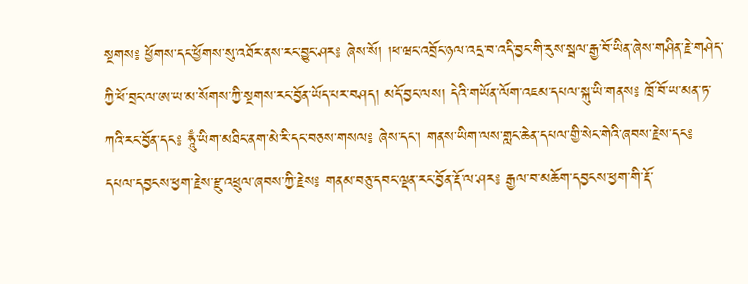སྔགས༔ ཕྱོགས་དང་ཕྱོགས་སུ་འཐོར་ནས་རང་བྱུང་ཤར༔ ཞེས་སོ། །ཕ་ཝང་འབྲོང་ཉལ་འདྲ་བ་འདི་བྱང་གི་རུས་སྦལ་རྒྱ་བོ་ཡིན་ཞེས་གཤིན་རྗེ་གཤེད་ཀྱི་ཕོ་བྲང་ལ་ཨ་ཡ་མ་སོགས་ཀྱི་སྔགས་རང་བྱོན་ཡོད་པར་བཤད། མདོ་བྱང་ལས། དེའི་གཡོན་ལོག་འཇམ་དཔལ་སྐུ་ཡི་གནས༔ ཁྲོ་བོ་ཡ་མན་ཏ་ཀའི་རང་བྱོན་དང༔ ཧཱུྃ་ཡིག་མཐིང་ནག་མེ་རི་དང་བཅས་གསལ༔ ཞེས་དང་། གནས་ཡིག་ལས་གླང་ཆེན་དཔལ་གྱི་སེང་གེའི་ཞབས་རྗེས་དང༔ དཔལ་དབྱངས་ཕྱག་རྗེས་རྫུ་འཕྲུལ་ཞབས་ཀྱི་རྗེས༔ གནམ་བཅུ་དབང་ལྡན་རང་བྱོན་རྡོ་ལ་ཤར༔ རྒྱལ་བ་མཆོག་དབྱངས་ཕྱག་གི་རྡོ་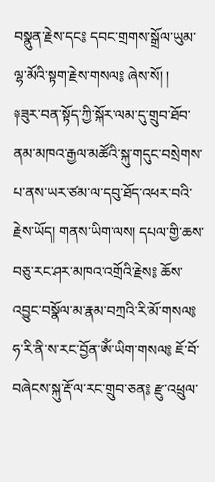བསྣུན་རྗེས་དང༔ དབང་གྲགས་སྒྲོལ་ཡུམ་ལྷ་མོའི་སྟག་རྗེས་གསལ༔ ཞེས་སོ། །
༈ཟུར་བན་སྟོད་ཀྱི་སྐོར་ལམ་དུ་གྲུབ་ཐོབ་ནམ་མཁའ་རྒྱལ་མཚོའི་སྐུ་གདུང་བསྲེགས་པ་ནས་ཡར་ཙམ་ལ་དབུ་ཐོད་འཕར་བའི་རྗེས་ཡོད། གནས་ཡིག་ལས། དཔལ་གྱི་ཆས་བཅུ་རང་ཤར་མཁའ་འགྲོའི་རྗེས༔ ཆོས་འབྱུང་བསྣོལ་མ་རྣམ་བཀྲའི་རི་མོ་གསལ༔ ཧ་རི་ནི་ས་རང་བྱོན་ཨོཾ་ཡིག་གསལ༔ ཇོ་བོ་བཞེངས་སྐུ་རྡོ་ལ་རང་གྲུབ་ཅན༔ རྫུ་འཕྲུལ་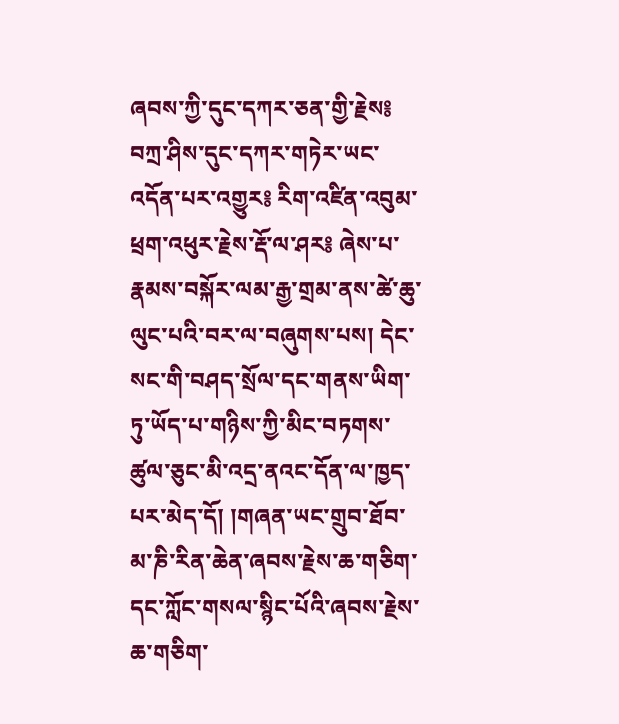ཞབས་ཀྱི་དུང་དཀར་ཅན་གྱི་རྗེས༔ བཀྲ་ཤིས་དུང་དཀར་གཏེར་ཡང་འདོན་པར་འགྱུར༔ རིག་འཛིན་འབུམ་ཕྲག་འཕུར་རྗེས་རྡོ་ལ་ཤར༔ ཞེས་པ་རྣམས་བསྐོར་ལམ་རྒྱ་གྲམ་ནས་ཚེ་ཆུ་ལུང་པའི་བར་ལ་བཞུགས་པས། དེང་སང་གི་བཤད་སྲོལ་དང་གནས་ཡིག་ཏུ་ཡོད་པ་གཉིས་ཀྱི་མིང་བཏགས་ཚུལ་ཅུང་མི་འདྲ་ནའང་དོན་ལ་ཁྱད་པར་མེད་དོ། །གཞན་ཡང་གྲུབ་ཐོབ་མ་ཎི་རིན་ཆེན་ཞབས་རྗེས་ཆ་གཅིག་དང་ཀློང་གསལ་སྙིང་པོའི་ཞབས་རྗེས་ཆ་གཅིག་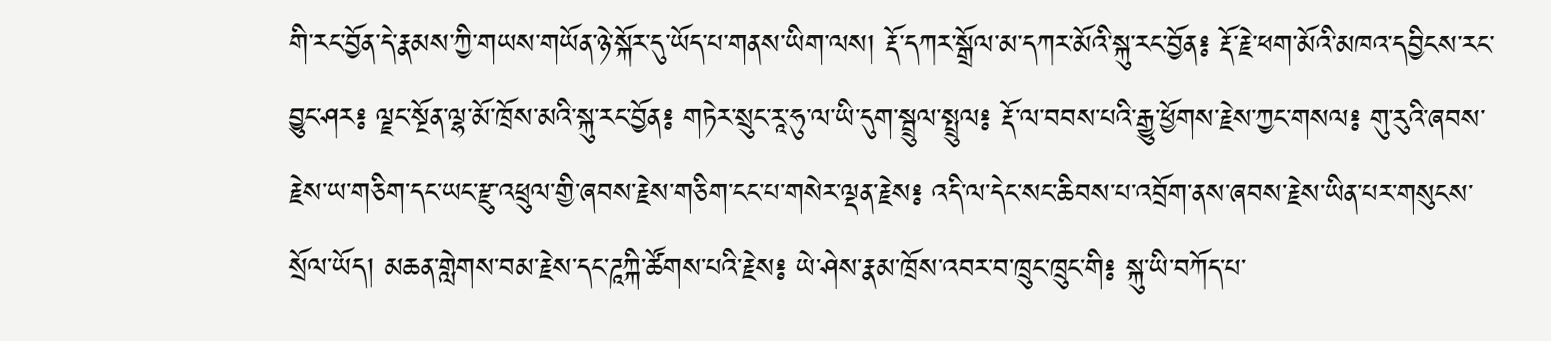གི་རང་བྱོན་དེ་རྣམས་ཀྱི་གཡས་གཡོན་ཉེ་སྐོར་དུ་ཡོད་པ་གནས་ཡིག་ལས། རྡོ་དཀར་སྒྲོལ་མ་དཀར་མོའི་སྐུ་རང་བྱོན༔ རྡོ་རྗེ་ཕག་མོའི་མཁའ་དབྱིངས་རང་བྱུང་ཤར༔ ལྗང་སྔོན་ལྷ་མོ་ཁྲོས་མའི་སྐུ་རང་བྱོན༔ གཏེར་སྲུང་རཱ་ཧུ་ལ་ཡི་དུག་སྦྲུལ་སྤྲུལ༔ རྡོ་ལ་བབས་པའི་རྒྱུ་ཕྱོགས་རྗེས་ཀྱང་གསལ༔ གུ་རུའི་ཞབས་རྗེས་ཡ་གཅིག་དང་ཡང་རྫུ་འཕྲུལ་གྱི་ཞབས་རྗེས་གཅིག་ངང་པ་གསེར་ལྡན་རྗེས༔ འདི་ལ་དེང་སང་ཆིབས་པ་འབྲོག་ནས་ཞབས་རྗེས་ཡིན་པར་གསུངས་སྲོལ་ཡོད། མཆན་གླེགས་བམ་རྗེས་དང་ཌཱཀྐི་ཚོགས་པའི་རྗེས༔ ཡེ་ཤེས་རྣམ་ཁྲོས་འབར་བ་ཁྲུང་ཁྲུང་གི༔ སྐུ་ཡི་བཀོད་པ་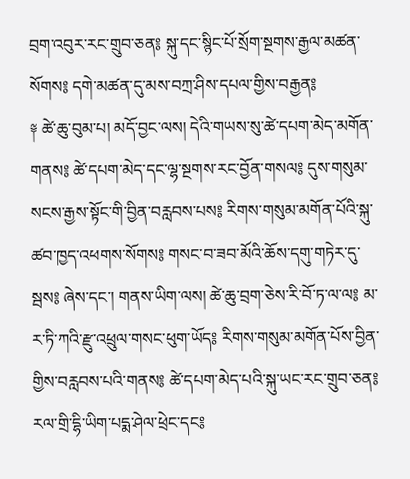བྲག་འབུར་རང་གྲུབ་ཅན༔ སྐུ་དང་སྙིང་པོ་སྲོག་སྔགས་རྒྱལ་མཚན་སོགས༔ དགེ་མཚན་དུ་མས་བཀྲ་ཤིས་དཔལ་གྱིས་བརྒྱན༔
༈ ཚེ་ཆུ་བུམ་པ། མདོ་བྱང་ལས། དེའི་གཡས་སུ་ཚེ་དཔག་མེད་མགོན་གནས༔ ཚེ་དཔག་མེད་དང་ལྷ་སྔགས་རང་བྱོན་གསལ༔ དུས་གསུམ་སངས་རྒྱས་སྟོང་གི་བྱིན་བརླབས་པས༔ རིགས་གསུམ་མགོན་པོའི་སྐུ་ཚབ་ཁྱད་འཕགས་སོགས༔ གསང་བ་ཟབ་མོའི་ཆོས་དགུ་གཏེར་དུ་སྦས༔ ཞེས་དང་། གནས་ཡིག་ལས། ཚེ་ཆུ་བྲག་ཅེས་རི་བོ་ཏ་ལ་ལ༔ མ་ར་ཏི་ཀའི་རྫུ་འཕྲུལ་གསང་ཕུག་ཡོད༔ རིགས་གསུམ་མགོན་པོས་བྱིན་གྱིས་བརླབས་པའི་གནས༔ ཚེ་དཔག་མེད་པའི་སྐུ་ཡང་རང་གྲུབ་ཅན༔ རལ་གྲི་དྷི་ཡིག་པདྨ་ཤེལ་ཕྲེང་དང༔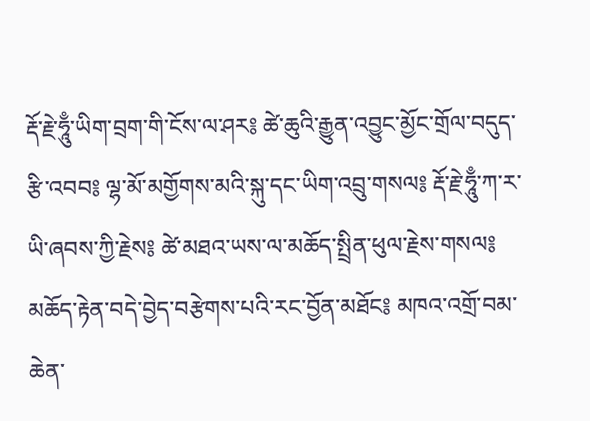རྡོ་རྗེ་ཧཱུྃ་ཡིག་བྲག་གི་ངོས་ལ་ཤར༔ ཚེ་ཆུའི་རྒྱུན་འབྱུང་མྱོང་གྲོལ་བདུད་རྩི་འབབ༔ ལྷ་མོ་མགྱོགས་མའི་སྐུ་དང་ཡིག་འབྲུ་གསལ༔ རྡོ་རྗེ་ཧཱུྃ་ཀ་ར་ཡི་ཞབས་ཀྱི་རྗེས༔ ཚེ་མཐའ་ཡས་ལ་མཆོད་སྤྲིན་ཕུལ་རྗེས་གསལ༔ མཆོད་རྟེན་བདེ་བྱེད་བརྩེགས་པའི་རང་བྱོན་མཐོང༔ མཁའ་འགྲོ་བམ་ཆེན་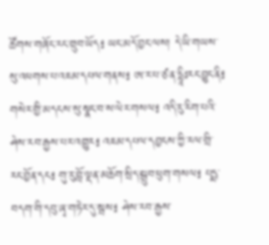ཚོགས་གཞོང་རང་གྲུབ་ཡོད༔ ཡང་མདོ་བྱང་ལས། དེ་ཡི་གཡས་སུ་འཕགས་པ་འཇམ་དཔལ་གནས༔ ཨ་ར་པ་ཙ་ན་དྷཱིཿརང་བྱུང་ནི༔ གསེར་གྱི་མདངས་སུ་སྣང་བ་ས་ལེར་གསལ༔ འདི་རུ་རིག་པའི་ཤེས་རབ་རྒྱས་པར་འགྱུར༔ འཇམ་དཔལ་དབྱངས་ཀྱི་རལ་གྲི་རང་བྱོན་དང༔ གུ་རུ་བློ་ལྡན་མཆོག་སྲིད་སྒྲུབ་ཕུག་གསལ༔ པདྨ་བདག་གི་དབུ་ཞྭ་གཏེར་དུ་སྦས༔ ཤེས་རབ་རྒྱས་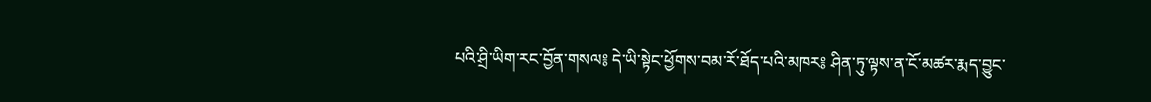པའི་ཤྲི་ཡིག་རང་བྱོན་གསལ༔ དེ་ཡི་སྟེང་ཕྱོགས་བམ་རོ་ཐོད་པའི་མཁར༔ ཤིན་ཏུ་ལྟས་ན་ངོ་མཚར་རྨད་བྱུང་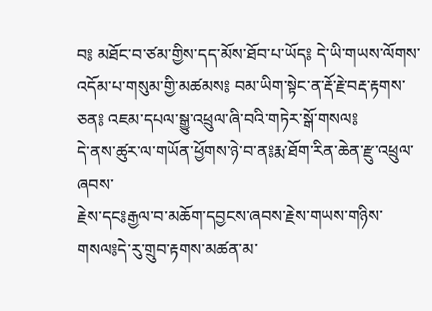བ༔ མཐོང་བ་ཙམ་གྱིས་དད་མོས་ཐོབ་པ་ཡོད༔ དེ་ཡི་གཡས་ལོགས་འདོམ་པ་གསུམ་གྱི་མཚམས༔ བམ་ཡིག་སྟེང་ན་རྡོ་རྗེ་བརྡ་རྟགས་ཅན༔ འཇམ་དཔལ་སྒྱུ་འཕྲུལ་ཞི་བའི་གཏེར་སྒོ་གསལ༔
དེ་ནས་ཚུར་ལ་གཡོན་ཕྱོགས་ཉེ་བ་ན༔རྨ་ཐོག་རིན་ཆེན་རྫུ་འཕྲུལ་ཞབས་
རྗེས་དང༔རྒྱལ་བ་མཆོག་དབྱངས་ཞབས་རྗེས་གཡས་གཉིས་གསལ༔དེ་རུ་གྲུབ་རྟགས་མཚན་མ་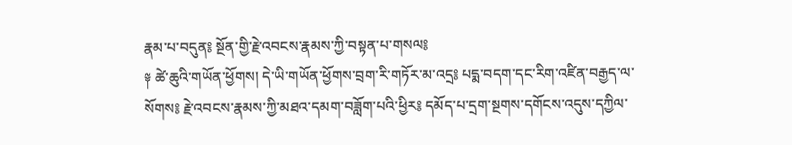རྣམ་པ་བདུན༔ སྔོན་གྱི་རྗེ་འབངས་རྣམས་ཀྱི་བསྟན་པ་གསལ༔
༈ ཚེ་ཆུའི་གཡོན་ཕྱོགས། དེ་ཡི་གཡོན་ཕྱོགས་བྲག་རི་གཏོར་མ་འདྲ༔ པདྨ་བདག་དང་རིག་འཛིན་བརྒྱད་ལ་སོགས༔ རྗེ་འབངས་རྣམས་ཀྱི་མཐའ་དམག་བཟློག་པའི་ཕྱིར༔ དམོད་པ་དྲག་སྔགས་དགོངས་འདུས་དཀྱིལ་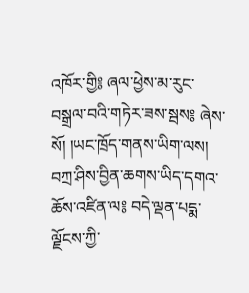འཁོར་གྱི༔ ཞལ་ཕྱེས་མ་རུང་བསྒྲལ་བའི་གཏེར་ཟས་སྦས༔ ཞེས་སོ། །ཡང་ཁྲོད་གནས་ཡིག་ལས། བཀྲ་ཤིས་བྱིན་ཆགས་ཡིད་དགའ་ཆོས་འཛིན་ལ༔ བདེ་ལྡན་པདྨ་ལྗོངས་ཀྱི་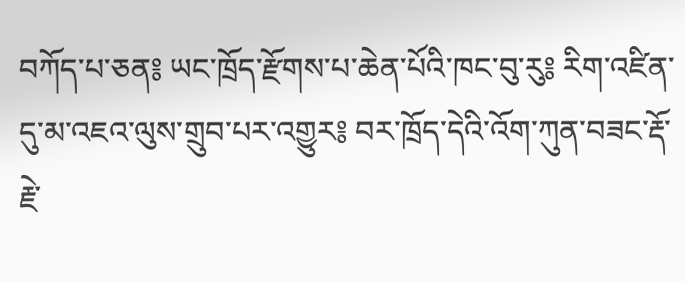བཀོད་པ་ཅན༔ ཡང་ཁྲོད་རྫོགས་པ་ཆེན་པོའི་ཁང་བུ་རུ༔ རིག་འཛིན་དུ་མ་འཇའ་ལུས་གྲུབ་པར་འགྱུར༔ བར་ཁྲོད་དེའི་འོག་ཀུན་བཟང་རྡོ་རྗེ་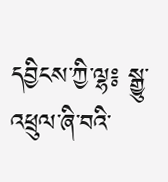དབྱིངས་ཀྱི་ལྷ༔ སྒྱུ་འཕྲུལ་ཞི་བའི་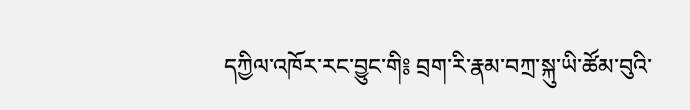དཀྱིལ་འཁོར་རང་བྱུང་གི༔ བྲག་རི་རྣམ་བཀྲ་སྐུ་ཡི་ཚོམ་བུའི་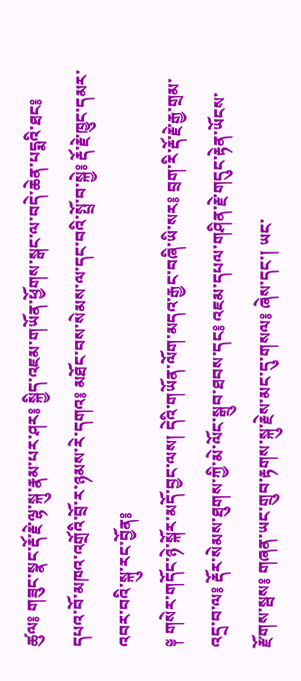ཚུལ༔ གཟུང་སྣང་རྡོ་རྗེ་ལྷ་སྐུ་རྣམ་པར་ཤར༔ སྐྱིད་འཇམ་གཡོན་ཕྱོགས་སྒང་ལ་བདེ་ཆེན་པདྨའི་ཐང༔ དཔའ་བོ་མཁའ་འགྲོའི་བྲོ་ར་ཉམས་རེ་དགའ༔ མཐོང་བས་སེམས་ལ་དང་བའི་སྤྲོ་བ་སྐྱེ༔ རྡོ་རྗེ་ཁྱུང་དམར་འབར་བའི་སྐུ་རང་བྱོན༔
༈ གསེར་གདོང་ཉེ་སྐོར་མདོ་བྱང་ལས། དེའི་གཡོན་ལོག་མདའ་རྒྱང་བཞི་ཡི་སར༔ བྲག་རི་རྡོ་རྗེ་རྒྱ་གྲམ་འདྲ་བ་ལ༔ རྡོར་སེམས་ཐུགས་ཀྱི་མེ་ལོང་སྒྲུབ་ཐབས་དང༔ འཇམ་དཔལ་གཤིན་རྗེ་གདུང་རྟེན་ཡོངས་རྫོགས་སྦས༔ གཞན་ཡང་གྲུབ་རྟགས་སྐུ་རྗེས་མང་དུ་གསལ༔ ཞེས་དང་། ཡང་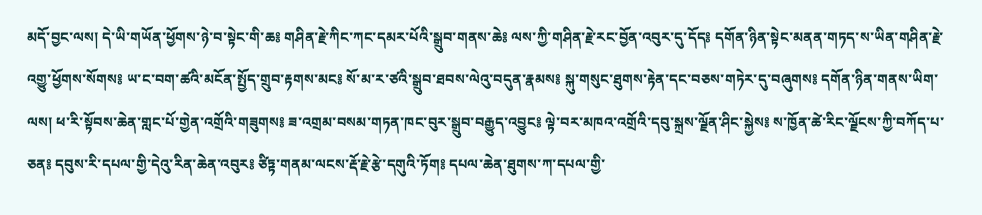མདོ་བྱང་ལས། དེ་ཡི་གཡོན་ཕྱོགས་ཉེ་བ་སྟེང་གི་ཆ༔ གཤིན་རྗེ་ཀིང་ཀང་དམར་པོའི་སྒྲུབ་གནས་ཆེ༔ ལས་ཀྱི་གཤིན་རྗེ་རང་བྱོན་འབུར་དུ་དོད༔ དགོན་ཉིན་སྟེང་མནན་གཏད་ས་ཡིན་གཤིན་རྗེ་འགྱུ་ཕྱོགས་སོགས༔ ཡ་ང་བག་ཚའི་མངོན་སྤྱོད་གྲུབ་རྟགས་མང༔ སོ་མ་ར་ཙའི་སྒྲུབ་ཐབས་ལེའུ་བདུན་རྣམས༔ སྐུ་གསུང་ཐུགས་རྟེན་དང་བཅས་གཏེར་དུ་བཞུགས༔ དགོན་ཉིན་གནས་ཡིག་ལས། ཕ་རི་སྟོབས་ཆེན་གླང་པོ་གྱེན་འགྲོའི་གཟུགས༔ ཟ་འགྲམ་བསམ་གཏན་ཁང་བུར་སྒྲུབ་བརྒྱུད་འབྱུང༔ ལྟེ་བར་མཁའ་འགྲོའི་དབུ་སྐྲས་ལྗོན་ཤིང་སྐྱེས༔ ས་ཁྱོན་ཚེ་རིང་ལྗོངས་ཀྱི་བཀོད་པ་ཅན༔ དབུས་རི་དཔལ་གྱི་དེའུ་རིན་ཆེན་འབུར༔ ཙིཏྟ་གནམ་ལངས་རྡོ་རྗེ་རྩེ་དགུའི་ཏོག༔ དཔལ་ཆེན་ཐུགས་ཀ་དཔལ་གྱི་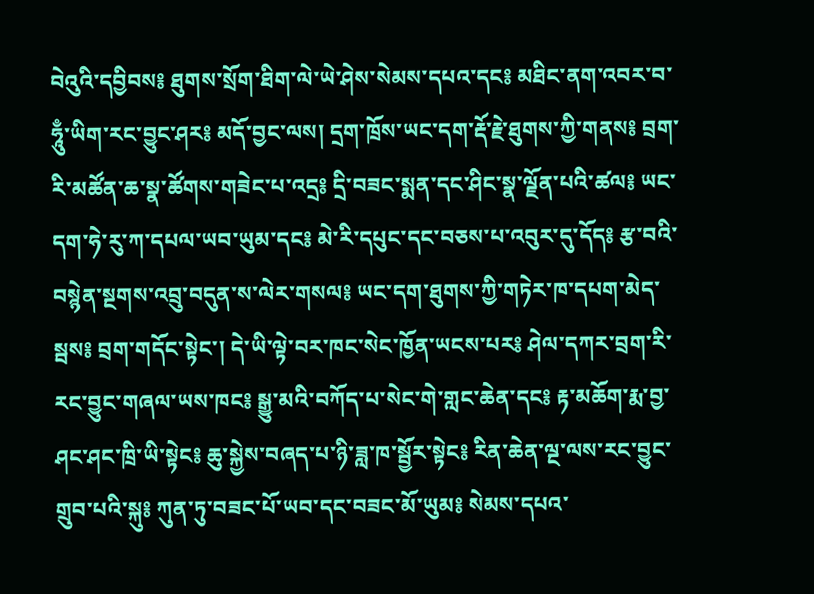བེའུའི་དབྱིབས༔ ཐུགས་སྲོག་ཐིག་ལེ་ཡེ་ཤེས་སེམས་དཔའ་དང༔ མཐིང་ནག་འབར་བ་ཧཱུྃ་ཡིག་རང་བྱུང་ཤར༔ མདོ་བྱང་ལས། དྲག་ཁྲོས་ཡང་དག་རྡོ་རྗེ་ཐུགས་ཀྱི་གནས༔ བྲག་རི་མཚོན་ཆ་སྣ་ཚོགས་གཟེང་པ་འདྲ༔ དྲི་བཟང་སྨན་དང་ཤིང་སྣ་ལྗོན་པའི་ཚལ༔ ཡང་དག་ཧེ་རུ་ཀ་དཔལ་ཡབ་ཡུམ་དང༔ མེ་རི་དཔུང་དང་བཅས་པ་འབུར་དུ་དོད༔ རྩ་བའི་བསྙེན་སྔགས་འབྲུ་བདུན་ས་ལེར་གསལ༔ ཡང་དག་ཐུགས་ཀྱི་གཏེར་ཁ་དཔག་མེད་སྦས༔ བྲག་གདོང་སྟེང་། དེ་ཡི་ལྟེ་བར་ཁང་སེང་ཁྱོན་ཡངས་པར༔ ཤེལ་དཀར་བྲག་རི་རང་བྱུང་གཞལ་ཡས་ཁང༔ སྒྱུ་མའི་བཀོད་པ་སེང་གེ་གླང་ཆེན་དང༔ རྟ་མཆོག་རྨ་བྱ་ཤང་ཤང་ཁྲི་ཡི་སྟེང༔ ཆུ་སྐྱེས་བཞད་པ་ཉི་ཟླ་ཁ་སྦྱོར་སྟེང༔ རིན་ཆེན་ལྔ་ལས་རང་བྱུང་གྲུབ་པའི་སྐུ༔ ཀུན་ཏུ་བཟང་པོ་ཡབ་དང་བཟང་མོ་ཡུམ༔ སེམས་དཔའ་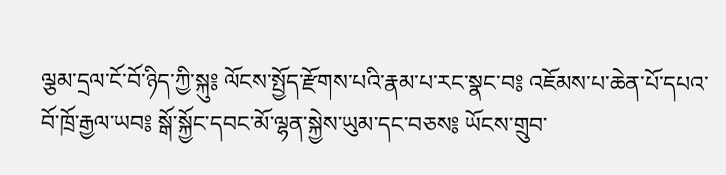ལྕམ་དྲལ་ངོ་བོ་ཉིད་ཀྱི་སྐུ༔ ལོངས་སྤྱོད་རྫོགས་པའི་རྣམ་པ་རང་སྣང་བ༔ འཇོམས་པ་ཆེན་པོ་དཔའ་བོ་ཁྲོ་རྒྱལ་ཡབ༔ སྒོ་སྐྱོང་དབང་མོ་ལྷན་སྐྱེས་ཡུམ་དང་བཅས༔ ཡོངས་གྲུབ་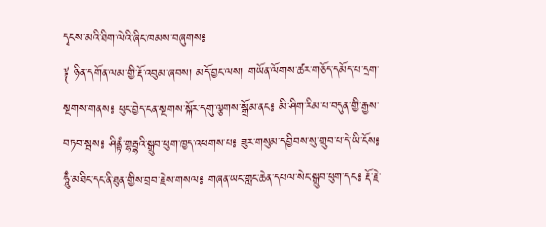དྭངས་མའི་ཐིག་ལེའི་ཞིང་ཁམས་བཞུགས༔
༈ ཉིན་དགོན་ལམ་གྱི་རྡོ་འབུམ་ཞབས། མདོ་བྱང་ལས། གཡོན་ལོགས་ཚར་གཅོད་དམོད་པ་དྲག་སྔགས་གནས༔ ཕུང་བྱེད་ངན་སྔགས་སྐོར་དགུ་ལྕགས་སྒྲོམ་ནང༔ མི་ཤིག་རིམ་པ་བདུན་གྱི་རྒྱས་བཏབ་སྦས༔ ཤིནྟཾ་གྷརྦྷའི་སྒྲུབ་ཕུག་ཁྱད་འཕགས་པ༔ ཟུར་གསུམ་དབྱིབས་སུ་གྲུབ་པ་དེ་ཡི་ངོས༔ ཧཱུྃ་མཐིང་དང་ནི་ཐུན་གྱིས་བྲབ་རྗེས་གསལ༔ གཞན་ཡང་གླང་ཆེན་དཔལ་སེང་སྒྲུབ་ཕུག་དང༔ རྡོ་རྗེ་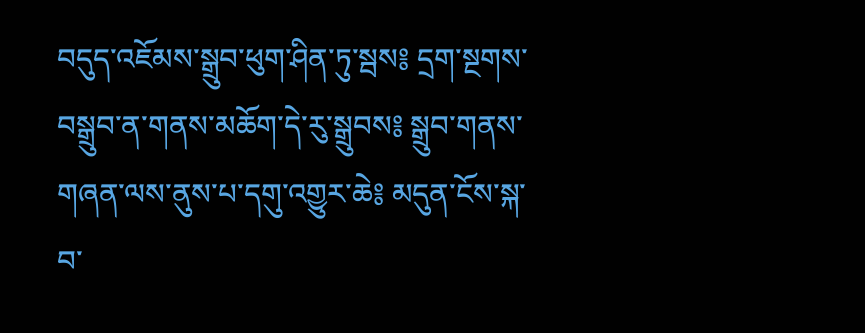བདུད་འཇོམས་སྒྲུབ་ཕུག་ཤིན་ཏུ་སྦས༔ དྲག་སྔགས་བསྒྲུབ་ན་གནས་མཆོག་དེ་རུ་སྒྲུབས༔ སྒྲུབ་གནས་གཞན་ལས་ནུས་པ་དགུ་འགྱུར་ཆེ༔ མདུན་ངོས་སྐ་བ་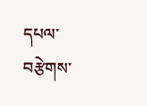དཔལ་བརྩེགས་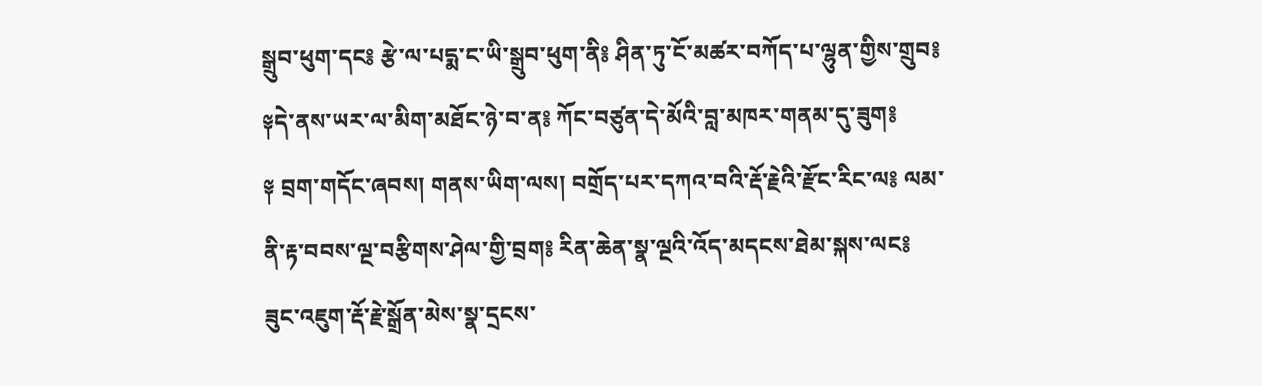སྒྲུབ་ཕུག་དང༔ རྩེ་ལ་པདྨ་ང་ཡི་སྒྲུབ་ཕུག་ནི༔ ཤིན་ཏུ་ངོ་མཚར་བཀོད་པ་ལྷུན་གྱིས་གྲུབ༔
༈དེ་ནས་ཡར་ལ་མིག་མཐོང་ཉེ་བ་ན༔ ཀོང་བཙུན་དེ་མོའི་བླ་མཁར་གནམ་དུ་ཟུག༔
༈ བྲག་གདོང་ཞབས། གནས་ཡིག་ལས། བགྲོད་པར་དཀའ་བའི་རྡོ་རྗེའི་རྫོང་རིང་ལ༔ ལམ་ནི་རྟ་བབས་ལྔ་བརྩིགས་ཤེལ་གྱི་བྲག༔ རིན་ཆེན་སྣ་ལྔའི་འོད་མདངས་ཐེམ་སྐས་ལང༔ ཟུང་འཇུག་རྡོ་རྗེ་སྒྲོན་མེས་སྣ་དྲངས་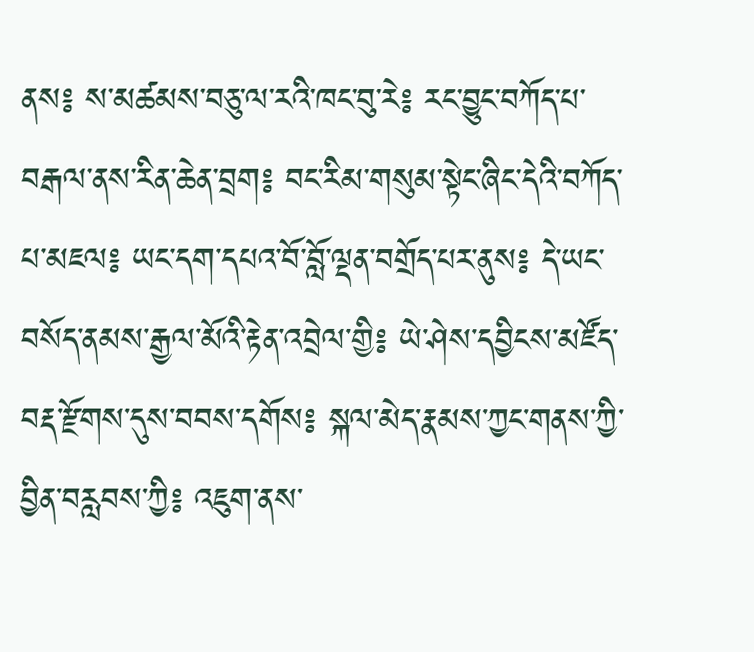ནས༔ ས་མཚམས་བཅུ་ལ་རའི་ཁང་བུ་རེ༔ རང་བྱུང་བཀོད་པ་བརྒལ་ནས་རིན་ཆེན་བྲག༔ བང་རིམ་གསུམ་སྟེང་ཞིང་དེའི་བཀོད་པ་མཇལ༔ ཡང་དག་དཔའ་བོ་བློ་ལྡན་བགྲོད་པར་ནུས༔ དེ་ཡང་བསོད་ནམས་རྒྱལ་མོའི་རྟེན་འབྲེལ་གྱི༔ ཡེ་ཤེས་དབྱིངས་མཛོད་བརྡ་རྫོགས་དུས་བབས་དགོས༔ སྐལ་མེད་རྣམས་ཀྱང་གནས་ཀྱི་བྱིན་བརླབས་ཀྱི༔ འཇུག་ནས་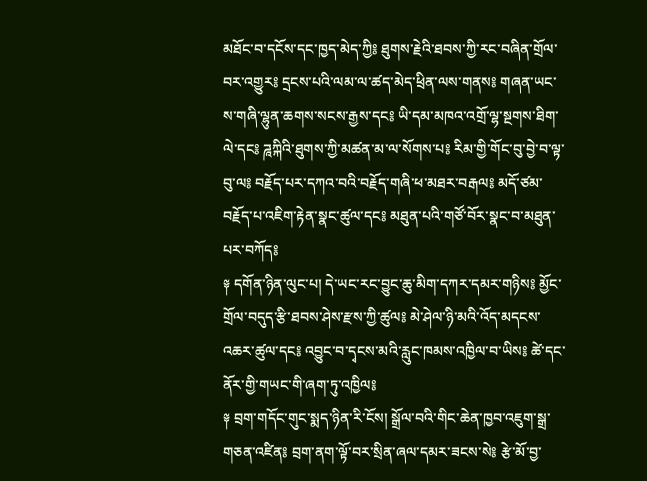མཐོང་བ་དངོས་དང་ཁྱད་མེད་ཀྱི༔ ཐུགས་རྗེའི་ཐབས་ཀྱི་རང་བཞིན་གྲོལ་བར་འགྱུར༔ དྲངས་པའི་ལམ་ལ་ཚད་མེད་ཕྲིན་ལས་གནས༔ གཞན་ཡང་ས་གཞི་ལྷུན་ཆགས་སངས་རྒྱས་དང༔ ཡི་དམ་མཁའ་འགྲོ་ལྷ་སྔགས་ཐིག་ལེ་དང༔ ཌཱཀྐིའི་ཐུགས་ཀྱི་མཚན་མ་ལ་སོགས་པ༔ རིམ་གྱི་གོང་བུ་བྱེ་བ་ལྟ་བུ་ལ༔ བརྗོད་པར་དཀའ་བའི་བརྗོད་གཞི་ཕ་མཐར་བརྒལ༔ མདོ་ཙམ་བརྗོད་པ་འཇིག་རྟེན་སྣང་ཚུལ་དང༔ མཐུན་པའི་གཙོ་བོར་སྣང་བ་མཐུན་པར་བཀོད༔
༈ དགོན་ཉིན་ལུང་པ། དེ་ཡང་རང་བྱུང་ཆུ་མིག་དཀར་དམར་གཉིས༔ མྱོང་གྲོལ་བདུད་རྩི་ཐབས་ཤེས་རྫས་ཀྱི་ཚུལ༔ མེ་ཤེལ་ཉི་མའི་འོད་མདངས་འཆར་ཚུལ་དང༔ འབྱུང་བ་དྭངས་མའི་རླུང་ཁམས་འཁྱིལ་བ་ཡིས༔ ཚེ་དང་ནོར་གྱི་གཡང་གི་ཞག་ཏུ་འཁྱིལ༔
༈ བྲག་གདོང་གུང་སྨད་ཉིན་རི་ངོས། སྒྲོལ་བའི་གིང་ཆེན་ཁྱབ་འཇུག་སྒྲ་གཅན་འཛིན༔ བྲག་ནག་ལྟོ་བར་སྲིན་ཞལ་དམར་ཟངས་སེ༔ རྩེ་མོ་བྱ་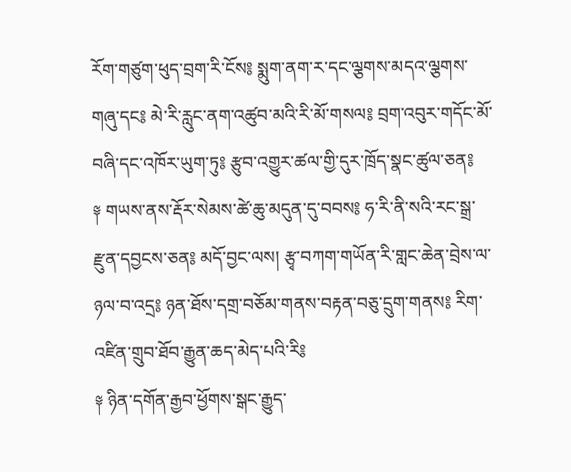རོག་གཙུག་ཕུད་བྲག་རི་ངོས༔ སྨུག་ནག་ར་དང་ལྕགས་མདའ་ལྕགས་གཞུ་དང༔ མེ་རི་རླུང་ནག་འཚུབ་མའི་རི་མོ་གསལ༔ བྲག་འབུར་གདོང་མོ་བཞི་དང་འཁོར་ཡུག་ཏུ༔ རྩུབ་འགྱུར་ཚལ་གྱི་དུར་ཁྲོད་སྣང་ཚུལ་ཅན༔
༈ གཡས་ནས་རྡོར་སེམས་ཚེ་ཆུ་མདུན་དུ་བབས༔ ཧ་རི་ནི་སའི་རང་སྒྲ་རྫུན་དབྱངས་ཅན༔ མདོ་བྱང་ལས། རྩྭ་བཀག་གཡོན་རི་གླང་ཆེན་བྲེས་ལ་ཉལ་བ་འདྲ༔ ཉན་ཐོས་དགྲ་བཅོམ་གནས་བརྟན་བཅུ་དྲུག་གནས༔ རིག་འཛིན་གྲུབ་ཐོབ་རྒྱུན་ཆད་མེད་པའི་རི༔
༈ ཉིན་དགོན་རྒྱབ་ཕྱོགས་སྒང་རྒྱུད་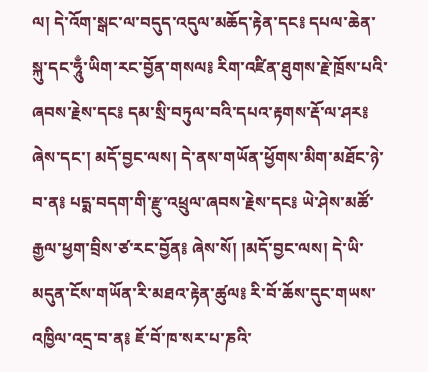ལ། དེ་འོག་སྒང་ལ་བདུད་འདུལ་མཆོད་རྟེན་དང༔ དཔལ་ཆེན་སྐུ་དང་ཧཱུྃ་ཡིག་རང་བྱོན་གསལ༔ རིག་འཛིན་ཐུགས་རྗེ་ཁྲོས་པའི་ཞབས་རྗེས་དང༔ དམ་སྲི་བཏུལ་བའི་དཔའ་རྟགས་རྡོ་ལ་ཤར༔ ཞེས་དང་། མདོ་བྱང་ལས། དེ་ནས་གཡོན་ཕྱོགས་མིག་མཐོང་ཉེ་བ་ན༔ པདྨ་བདག་གི་རྫུ་འཕྲུལ་ཞབས་རྗེས་དང༔ ཡེ་ཤེས་མཚོ་རྒྱལ་ཕྱག་བྲིས་ཙ་རང་བྱོན༔ ཞེས་སོ། །མདོ་བྱང་ལས། དེ་ཡི་མདུན་ངོས་གཡོན་རི་མཐའ་རྟེན་ཚུལ༔ རི་བོ་ཆོས་དུང་གཡས་འཁྱིལ་འདྲ་བ་ན༔ ཇོ་བོ་ཁ་སར་པ་ཎའི་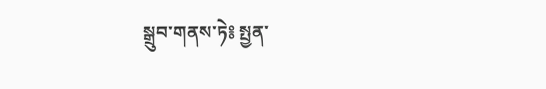སྒྲུབ་གནས་ཏེ༔ སྤྱན་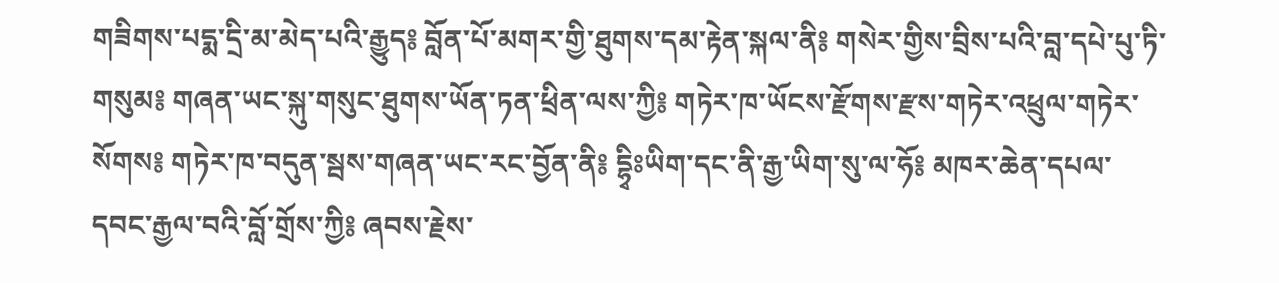གཟིགས་པདྨ་དྲི་མ་མེད་པའི་རྒྱུད༔ བློན་པོ་མགར་གྱི་ཐུགས་དམ་རྟེན་སྐལ་ནི༔ གསེར་གྱིས་བྲིས་པའི་བླ་དཔེ་པུ་ཏི་གསུམ༔ གཞན་ཡང་སྐུ་གསུང་ཐུགས་ཡོན་ཏན་ཕྲིན་ལས་ཀྱི༔ གཏེར་ཁ་ཡོངས་རྫོགས་རྫས་གཏེར་འཕྲུལ་གཏེར་སོགས༔ གཏེར་ཁ་བདུན་སྦས་གཞན་ཡང་རང་བྱོན་ནི༔ དྷྭིཿཡིག་དང་ནི་རྒྱ་ཡིག་སུ་ལ་ཧོ༔ མཁར་ཆེན་དཔལ་དབང་རྒྱལ་བའི་བློ་གྲོས་ཀྱི༔ ཞབས་རྗེས་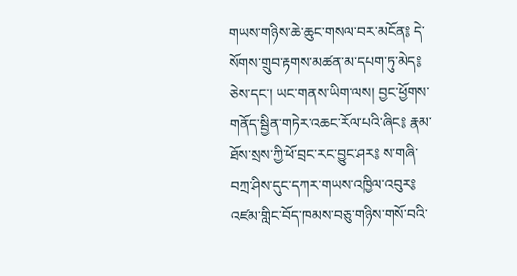གཡས་གཉིས་ཆེ་ཆུང་གསལ་བར་མངོན༔ དེ་སོགས་གྲུབ་རྟགས་མཚན་མ་དཔག་ཏུ་མེད༔ ཅེས་དང་། ཡང་གནས་ཡིག་ལས། བྱང་ཕྱོགས་གནོད་སྦྱིན་གཏེར་འཆང་རོལ་པའི་ཞིང༔ རྣམ་ཐོས་སྲས་ཀྱི་ཕོ་བྲང་རང་བྱུང་ཤར༔ ས་གཞི་བཀྲ་ཤིས་དུང་དཀར་གཡས་འཁྱིལ་འབུར༔ འཛམ་གླིང་བོད་ཁམས་བཅུ་གཉིས་གསོ་བའི་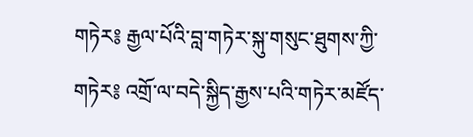གཏེར༔ རྒྱལ་པོའི་བླ་གཏེར་སྐུ་གསུང་ཐུགས་ཀྱི་གཏེར༔ འགྲོ་ལ་བདེ་སྐྱིད་རྒྱས་པའི་གཏེར་མཛོད་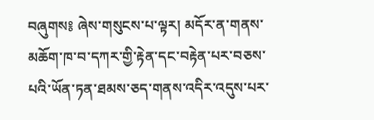བཞུགས༔ ཞེས་གསུངས་པ་ལྟར། མདོར་ན་གནས་མཆོག་ཁ་བ་དཀར་གྱི་རྟེན་དང་བརྟེན་པར་བཅས་པའི་ཡོན་ཏན་ཐམས་ཅད་གནས་འདིར་འདུས་པར་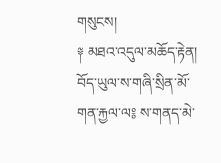གསུངས།
༈ མཐའ་འདུལ་མཆོད་རྟེན། བོད་ཡུལ་ས་གཞི་སྲིན་མོ་གན་རྐྱལ་ལ༔ ས་གནད་མེ་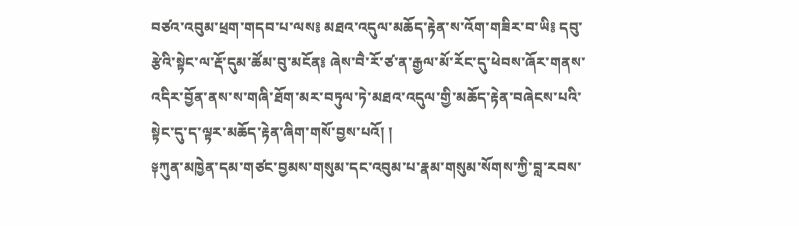བཙའ་འབུམ་ཕྲག་གདབ་པ་ལས༔ མཐའ་འདུལ་མཆོད་རྟེན་ས་འོག་གཟིར་བ་ཡི༔ དབུ་རྩེའི་སྟེང་ལ་རྡོ་དུམ་ཚོམ་བུ་མངོན༔ ཞེས་བཻ་རོ་ཙ་ན་རྒྱལ་མོ་རོང་དུ་ཕེབས་ཞོར་གནས་འདིར་བྱོན་ནས་ས་གཞི་ཐོག་མར་བཏུལ་ཏེ་མཐའ་འདུལ་གྱི་མཆོད་རྟེན་བཞེངས་པའི་སྟེང་དུ་ད་ལྟར་མཆོད་རྟེན་ཞིག་གསོ་བྱས་པའོ། །
༈ཀུན་མཁྱེན་དམ་གཙང་བྱམས་གསུམ་དང་འབུམ་པ་རྣམ་གསུམ་སོགས་ཀྱི་བླ་རབས་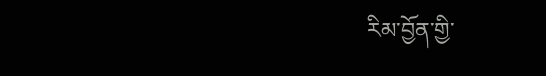རིམ་བྱོན་གྱི་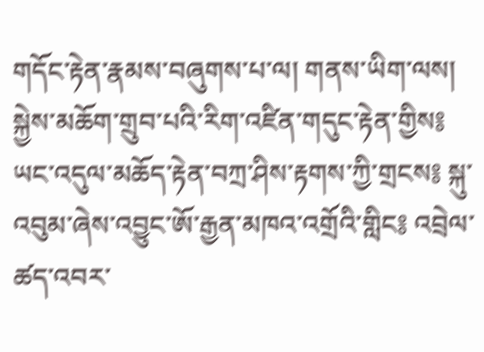གདོང་རྟེན་རྣམས་བཞུགས་པ་ལ། གནས་ཡིག་ལས། སྐྱེས་མཆོག་གྲུབ་པའི་རིག་འཛིན་གདུང་རྟེན་གྱིས༔ ཡང་འདུལ་མཆོད་རྟེན་བཀྲ་ཤིས་རྟགས་ཀྱི་གྲངས༔ སྐུ་འབུམ་ཞེས་འབྱུང་ཨོ་རྒྱན་མཁའ་འགྲོའི་གླིང༔ འབྲེལ་ཚད་འབར་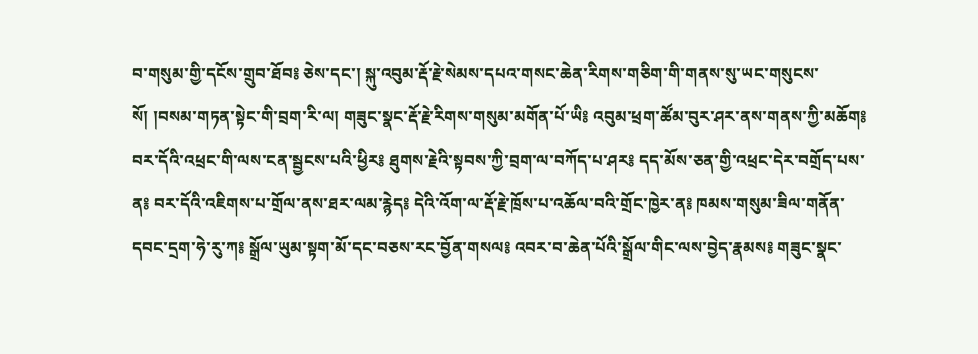བ་གསུམ་གྱི་དངོས་གྲུབ་ཐོབ༔ ཅེས་དང་། སྐུ་འབུམ་རྡོ་རྗེ་སེམས་དཔའ་གསང་ཆེན་རིགས་གཅིག་གི་གནས་སུ་ཡང་གསུངས་སོ། །བསམ་གཏན་སྟེང་གི་བྲག་རི་ལ། གཟུང་སྣང་རྡོ་རྗེ་རིགས་གསུམ་མགོན་པོ་ཡི༔ འབུམ་ཕྲག་ཚོམ་བུར་ཤར་ནས་གནས་ཀྱི་མཆོག༔ བར་དོའི་འཕྲང་གི་ལས་ངན་སྦྱངས་པའི་ཕྱིར༔ ཐུགས་རྗེའི་སྟབས་ཀྱི་བྲག་ལ་བཀོད་པ་ཤར༔ དད་མོས་ཅན་གྱི་འཕྲང་དེར་བགྲོད་པས་ན༔ བར་དོའི་འཇིགས་པ་གྲོལ་ནས་ཐར་ལམ་རྙེད༔ དེའི་འོག་ལ་རྡོ་རྗེ་ཁྲོས་པ་འཆོལ་བའི་གྲོང་ཁྱེར་ན༔ ཁམས་གསུམ་ཟིལ་གནོན་དབང་དྲག་ཧེ་རུ་ཀ༔ སྒྲོལ་ཡུམ་སྟག་མོ་དང་བཅས་རང་བྱོན་གསལ༔ འབར་བ་ཆེན་པོའི་སྒྲོལ་གིང་ལས་བྱེད་རྣམས༔ གཟུང་སྣང་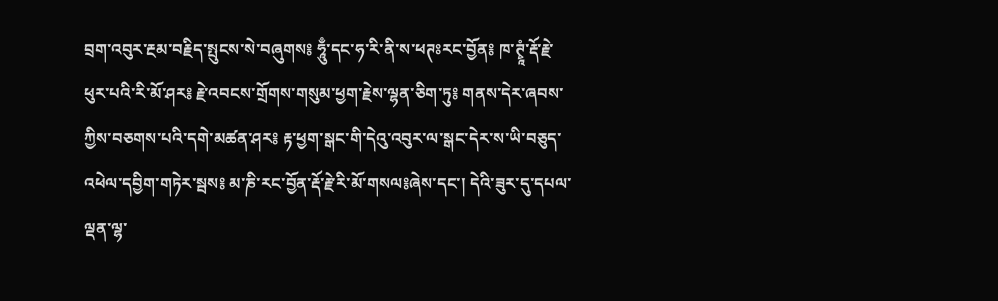བྲག་འབུར་རྔམ་བརྗིད་སྤུངས་སེ་བཞུགས༔ ཧཱུྃ་དང་ཧ་རི་ནི་ས་ཕཊཿརང་བྱོན༔ ཁ་ཊྭཱཾ་རྡོ་རྗེ་ཕུར་པའི་རི་མོ་ཤར༔ རྗེ་འབངས་གྲོགས་གསུམ་ཕྱག་རྗེས་ལྷན་ཅིག་ཏུ༔ གནས་དེར་ཞབས་ཀྱིས་བཅགས་པའི་དགེ་མཚན་ཤར༔ རྟ་ཕྱག་སྒང་གི་དེའུ་འབུར་ལ་སྒང་དེར་ས་ཡི་བཅུད་འཕེལ་དབྱིག་གཏེར་སྦས༔ མ་ཎི་རང་བྱོན་རྡོ་རྗེ་རི་མོ་གསལ༔ཞེས་དང་། དེའི་ཟུར་དུ་དཔལ་ལྡན་ལྷ་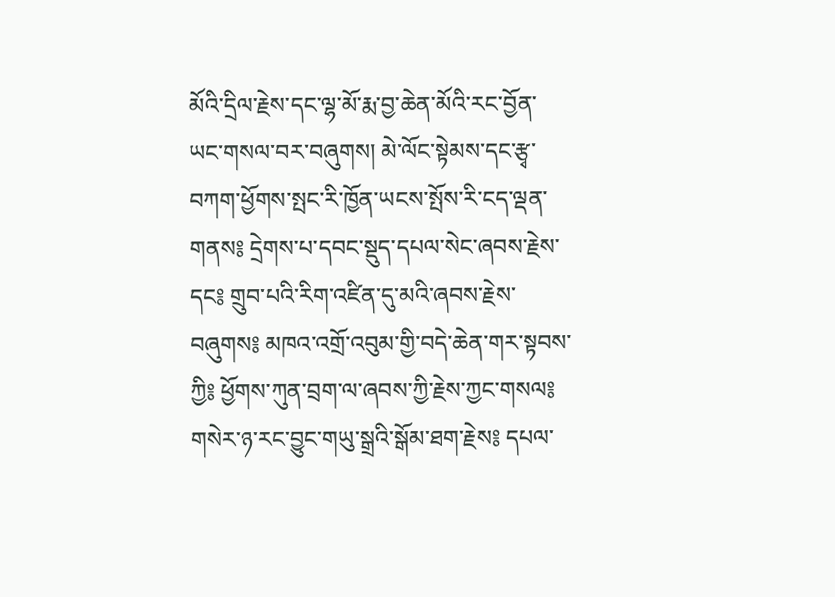མོའི་དྲིལ་རྗེས་དང་ལྷ་མོ་རྨ་བྱ་ཆེན་མོའི་རང་བྱོན་ཡང་གསལ་བར་བཞུགས། མེ་ལོང་སྟེམས་དང་རྩྭ་བཀག་ཕྱོགས་སྤང་རི་ཁྱོན་ཡངས་སྤོས་རི་ངད་ལྡན་གནས༔ དྲེགས་པ་དབང་སྡུད་དཔལ་སེང་ཞབས་རྗེས་དང༔ གྲུབ་པའི་རིག་འཛིན་དུ་མའི་ཞབས་རྗེས་བཞུགས༔ མཁའ་འགྲོ་འབུམ་གྱི་བདེ་ཆེན་གར་སྟབས་ཀྱི༔ ཕྱོགས་ཀུན་བྲག་ལ་ཞབས་ཀྱི་རྗེས་ཀྱང་གསལ༔ གསེར་ཉ་རང་བྱུང་གཡུ་སྒྲའི་སྒོམ་ཐག་རྗེས༔ དཔལ་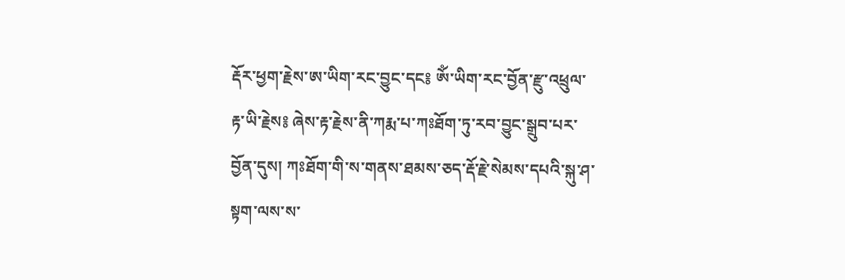རྡོར་ཕྱག་རྗེས་ཨ་ཡིག་རང་བྱུང་དང༔ ཨོཾ་ཡིག་རང་བྱོན་རྫུ་འཕྲུལ་རྟ་ཡི་རྗེས༔ ཞེས་རྟ་རྗེས་ནི་ཀརྨ་པ་ཀཿཐོག་ཏུ་རབ་བྱུང་སྒྲུབ་པར་བྱོན་དུས། ཀཿཐོག་གི་ས་གནས་ཐམས་ཅད་རྡོ་རྗེ་སེམས་དཔའི་སྐུ་ཤ་སྟག་ལས་ས་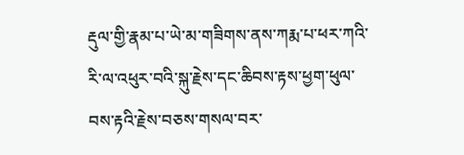རྡུལ་གྱི་རྣམ་པ་ཡེ་མ་གཟིགས་ནས་ཀརྨ་པ་ཕར་ཀའི་རི་ལ་འཕུར་བའི་སྐུ་རྗེས་དང་ཆིབས་རྟས་ཕྱག་ཕུལ་བས་རྟའི་རྗེས་བཅས་གསལ་བར་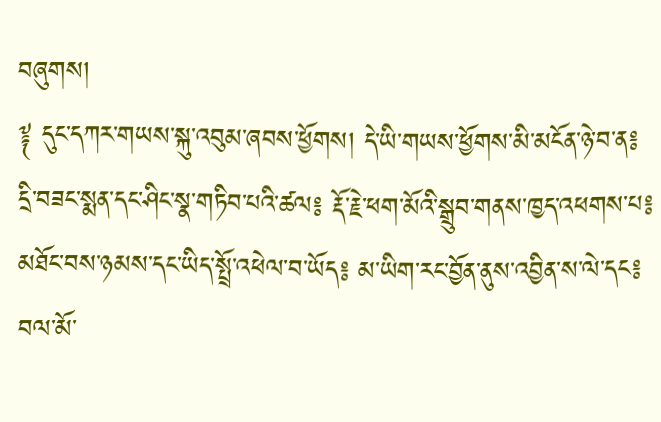བཞུགས།
༈ དུང་དཀར་གཡས་སྐུ་འབུམ་ཞབས་ཕྱོགས། དེ་ཡི་གཡས་ཕྱོགས་མི་མངོན་ཉེ་བ་ན༔ དྲི་བཟང་སྨན་དང་ཤིང་སྣ་གཏིབ་པའི་ཚལ༔ རྡོ་རྗེ་ཕག་མོའི་སྒྲུབ་གནས་ཁྱད་འཕགས་པ༔ མཐོང་བས་ཉམས་དང་ཡིད་སྤྲོ་འཕེལ་བ་ཡོད༔ མ་ཡིག་རང་བྱོན་ནུས་འབྱིན་ས་ལེ་དང༔ བལ་མོ་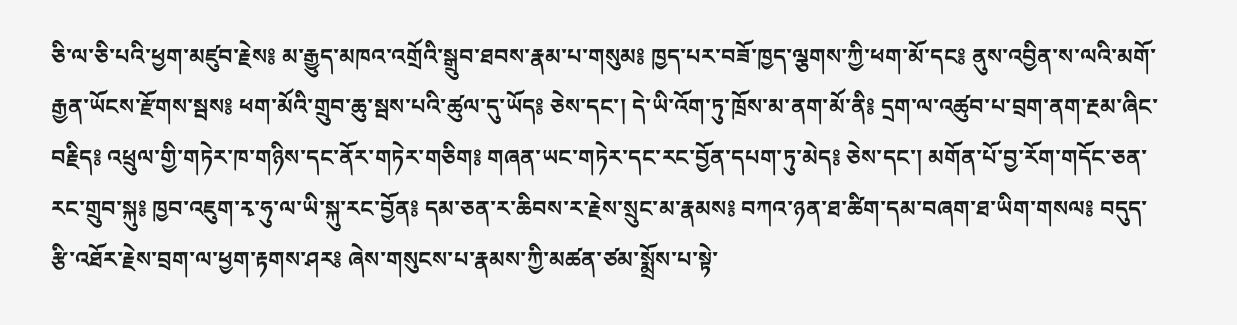ཅི་ལ་ཅི་པའི་ཕྱག་མཛུབ་རྗེས༔ མ་རྒྱུད་མཁའ་འགྲོའི་སྒྲུབ་ཐབས་རྣམ་པ་གསུམ༔ ཁྱད་པར་བཟོ་ཁྱད་ལྕགས་ཀྱི་ཕག་མོ་དང༔ ནུས་འབྱིན་ས་ལའི་མགོ་རྒྱན་ཡོངས་རྫོགས་སྦས༔ ཕག་མོའི་གྲུབ་ཆུ་སྦས་པའི་ཚུལ་དུ་ཡོད༔ ཅེས་དང་། དེ་ཡི་འོག་ཏུ་ཁྲོས་མ་ནག་མོ་ནི༔ དྲག་ལ་འཚུབ་པ་བྲག་ནག་རྔམ་ཞིང་བརྗིད༔ འཕྲུལ་གྱི་གཏེར་ཁ་གཉིས་དང་ནོར་གཏེར་གཅིག༔ གཞན་ཡང་གཏེར་དང་རང་བྱོན་དཔག་ཏུ་མེད༔ ཅེས་དང་། མགོན་པོ་བྱ་རོག་གདོང་ཅན་རང་གྲུབ་སྐུ༔ ཁྱབ་འཇུག་རྭ་ཧུ་ལ་ཡི་སྐུ་རང་བྱོན༔ དམ་ཅན་ར་ཆིབས་ར་རྗེས་སྲུང་མ་རྣམས༔ བཀའ་ཉན་ཐ་ཚིག་དམ་བཞག་ཐ་ཡིག་གསལ༔ བདུད་རྩི་འཐོར་རྗེས་བྲག་ལ་ཕྱག་རྟགས་ཤར༔ ཞེས་གསུངས་པ་རྣམས་ཀྱི་མཚན་ཙམ་སྨྲོས་པ་སྟེ་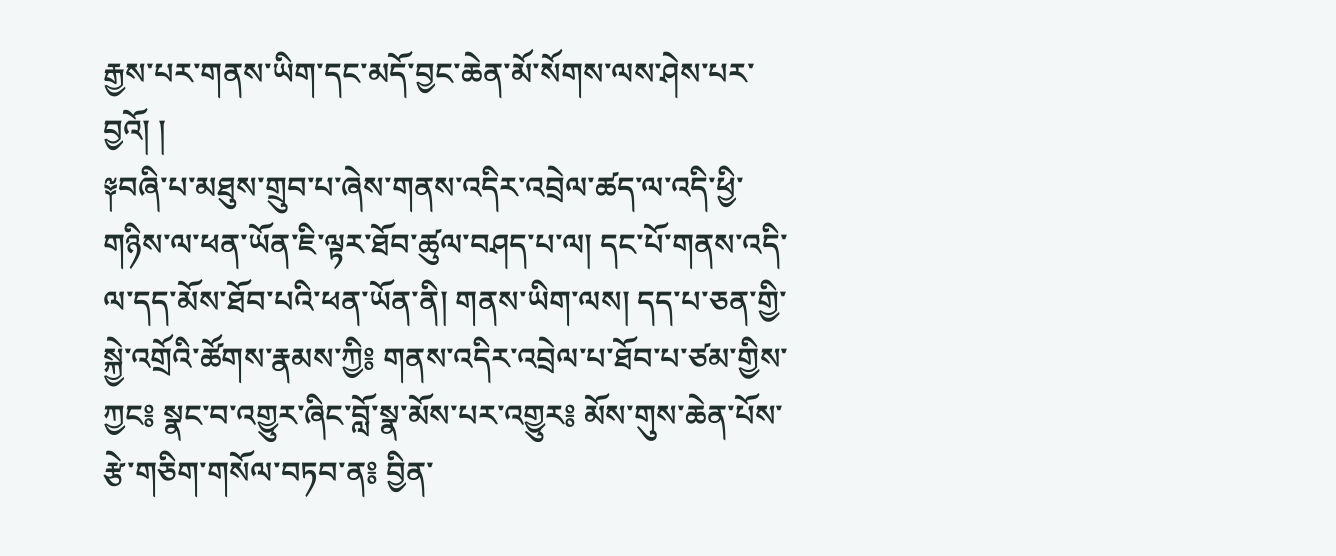རྒྱས་པར་གནས་ཡིག་དང་མདོ་བྱང་ཆེན་མོ་སོགས་ལས་ཤེས་པར་བྱའོ། །
༈བཞི་པ་མཐུས་གྲུབ་པ་ཞེས་གནས་འདིར་འབྲེལ་ཚད་ལ་འདི་ཕྱི་གཉིས་ལ་ཕན་ཡོན་ཇི་ལྟར་ཐོབ་ཚུལ་བཤད་པ་ལ། དང་པོ་གནས་འདི་ལ་དད་མོས་ཐོབ་པའི་ཕན་ཡོན་ནི། གནས་ཡིག་ལས། དད་པ་ཅན་གྱི་སྐྱེ་འགྲོའི་ཚོགས་རྣམས་ཀྱི༔ གནས་འདིར་འབྲེལ་པ་ཐོབ་པ་ཙམ་གྱིས་ཀྱང༔ སྣང་བ་འགྱུར་ཞིང་བློ་སྣ་མོས་པར་འགྱུར༔ མོས་གུས་ཆེན་པོས་རྩེ་གཅིག་གསོལ་བཏབ་ན༔ བྱིན་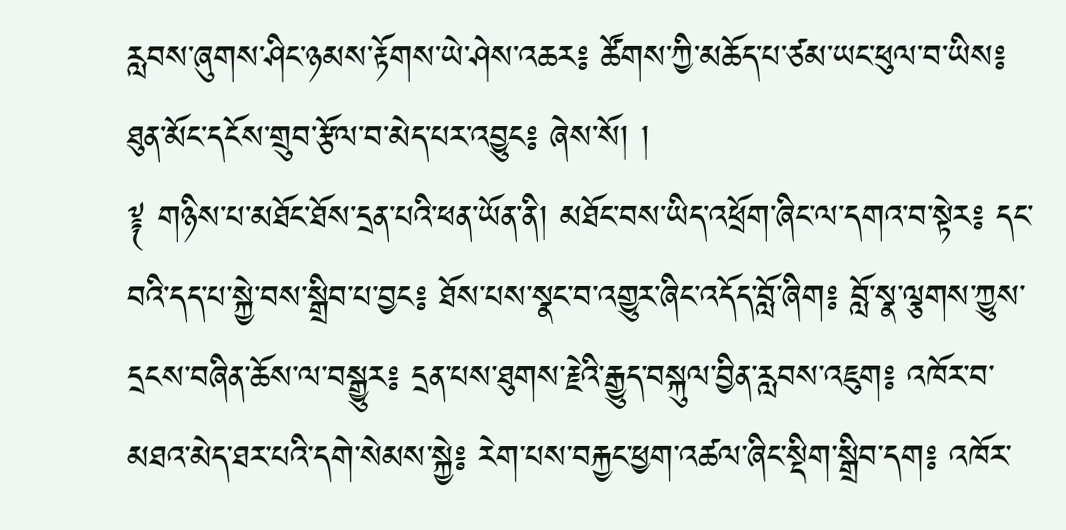རླབས་ཞུགས་ཤིང་ཉམས་རྟོགས་ཡེ་ཤེས་འཆར༔ ཚོགས་ཀྱི་མཆོད་པ་ཙམ་ཡང་ཕུལ་བ་ཡིས༔ ཐུན་མོང་དངོས་གྲུབ་རྩོལ་བ་མེད་པར་འབྱུང༔ ཞེས་སོ། །
༈ གཉིས་པ་མཐོང་ཐོས་དྲན་པའི་ཕན་ཡོན་ནི། མཐོང་བས་ཡིད་འཕྲོག་ཞིང་ལ་དགའ་བ་སྟེར༔ དང་བའི་དད་པ་སྐྱེ་བས་སྒྲིབ་པ་བྱང༔ ཐོས་པས་སྣང་བ་འགྱུར་ཞིང་འདོད་བློ་ཞིག༔ བློ་སྣ་ལྕགས་ཀྱུས་དྲངས་བཞིན་ཆོས་ལ་བསྒྱུར༔ དྲན་པས་ཐུགས་རྗེའི་རྒྱུད་བསྐུལ་བྱིན་རླབས་འཇུག༔ འཁོར་བ་མཐའ་མེད་ཐར་པའི་དགེ་སེམས་སྐྱེ༔ རེག་པས་བརྐྱང་ཕྱག་འཚལ་ཞིང་སྡིག་སྒྲིབ་དག༔ འཁོར་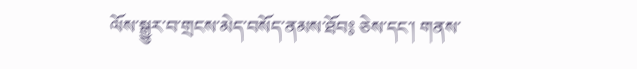ལོས་སྒྱུར་བ་གྲངས་མེད་བསོད་ནམས་ཐོབ༔ ཅེས་དང་། གནས་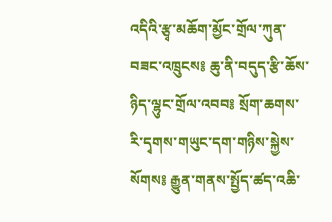འདིའི་རྩྭ་མཆོག་མྱོང་གྲོལ་ཀུན་བཟང་འཁྲུངས༔ ཆུ་ནི་བདུད་རྩི་ཆོས་ཉིད་ལྷུང་གྲོལ་འབབ༔ སྲོག་ཆགས་རི་དྭགས་གཡུང་དག་གཉིས་སྐྱེས་སོགས༔ རྒྱུན་གནས་སྤྱོད་ཚད་འཆི་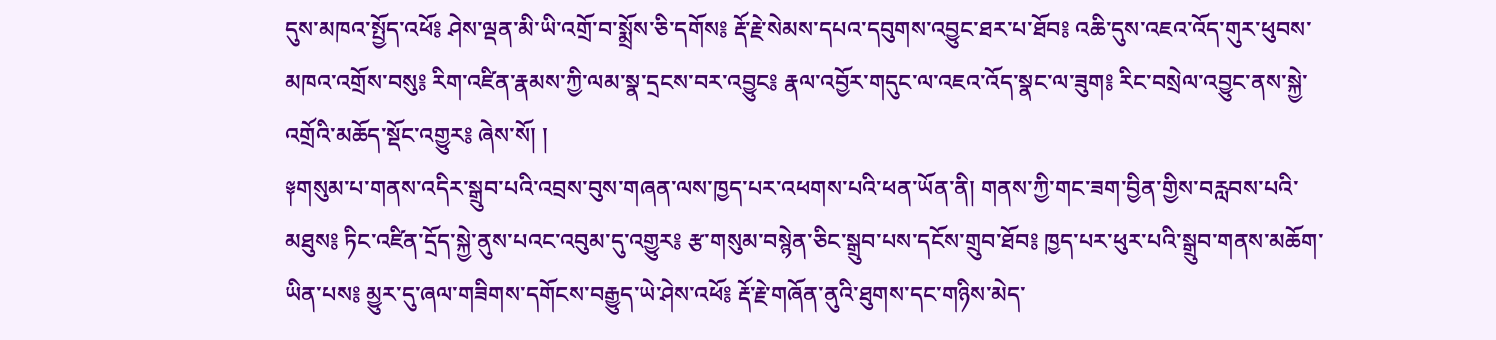དུས་མཁའ་སྤྱོད་འཕོ༔ ཤེས་ལྡན་མི་ཡི་འགྲོ་བ་སྨྲོས་ཅི་དགོས༔ རྡོ་རྗེ་སེམས་དཔའ་དབུགས་འབྱུང་ཐར་པ་ཐོབ༔ འཆི་དུས་འཇའ་འོད་གུར་ཕུབས་མཁའ་འགྲོས་བསུ༔ རིག་འཛིན་རྣམས་ཀྱི་ལམ་སྣ་དྲངས་བར་འབྱུང༔ རྣལ་འབྱོར་གདུང་ལ་འཇའ་འོད་སྣང་ལ་ཟུག༔ རིང་བསྲེལ་འབྱུང་ནས་སྐྱེ་འགྲོའི་མཆོད་སྡོང་འགྱུར༔ ཞེས་སོ། །
༈གསུམ་པ་གནས་འདིར་སྒྲུབ་པའི་འབྲས་བུས་གཞན་ལས་ཁྱད་པར་འཕགས་པའི་ཕན་ཡོན་ནི། གནས་ཀྱི་གང་ཟག་བྱིན་གྱིས་བརླབས་པའི་མཐུས༔ ཏིང་འཛིན་དྲོད་སྐྱེ་ནུས་པའང་འབུམ་དུ་འགྱུར༔ རྩ་གསུམ་བསྙེན་ཅིང་སྒྲུབ་པས་དངོས་གྲུབ་ཐོབ༔ ཁྱད་པར་ཕུར་པའི་སྒྲུབ་གནས་མཆོག་ཡིན་པས༔ མྱུར་དུ་ཞལ་གཟིགས་དགོངས་བརྒྱུད་ཡེ་ཤེས་འཕོ༔ རྡོ་རྗེ་གཞོན་ནུའི་ཐུགས་དང་གཉིས་མེད་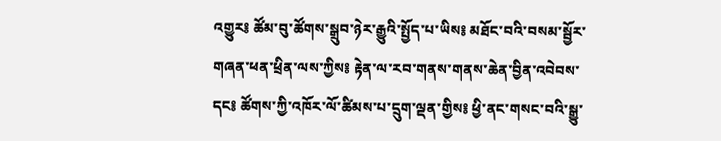འགྱུར༔ ཚོམ་བུ་ཚོགས་སྒྲུབ་ཉེར་རྒྱུའི་སྤྱོད་པ་ཡིས༔ མཐོང་བའི་བསམ་སྦྱོར་གཞན་ཕན་ཕྲིན་ལས་ཀྱིས༔ རྟེན་ལ་རབ་གནས་གནས་ཆེན་བྱིན་འབེབས་དང༔ ཚོགས་ཀྱི་འཁོར་ལོ་ཚིམས་པ་དྲུག་ལྡན་གྱིས༔ ཕྱི་ནང་གསང་བའི་སྒྱུ་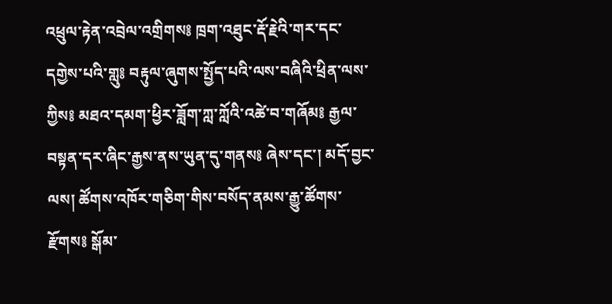འཕྲུལ་རྟེན་འབྲེལ་འགྲིགས༔ ཁྲག་འཐུང་རྡོ་རྗེའི་གར་དང་དགྱེས་པའི་གླུ༔ བརྟུལ་ཞུགས་སྤྱོད་པའི་ལས་བཞིའི་ཕྲིན་ལས་ཀྱིས༔ མཐའ་དམག་ཕྱིར་ཟློག་ཀླ་ཀློའི་འཚེ་བ་གཞོམ༔ རྒྱལ་བསྟན་དར་ཞིང་རྒྱས་ནས་ཡུན་དུ་གནས༔ ཞེས་དང་། མདོ་བྱང་ལས། ཚོགས་འཁོར་གཅིག་གིས་བསོད་ནམས་རྒྱུ་ཚོགས་རྫོགས༔ སྒོམ་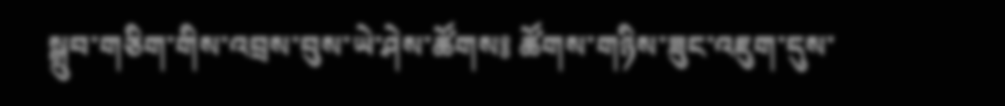སྒྲུབ་གཅིག་གིས་འབྲས་བུས་ཡེ་ཤེས་ཚོགས༔ ཚོགས་གཉིས་ཟུང་འཇུག་དུས་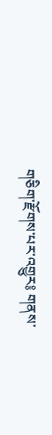གཅིག་རྫོགས་པར་འགྱུར༔ གནས་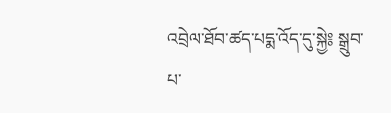འབྲེལ་ཐོབ་ཚད་པདྨ་འོད་དུ་སྐྱེ༔ སྒྲུབ་པ་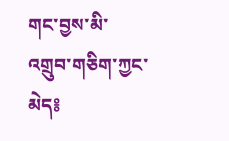གང་བྱས་མི་འགྲུབ་གཅིག་ཀྱང་མེད༔